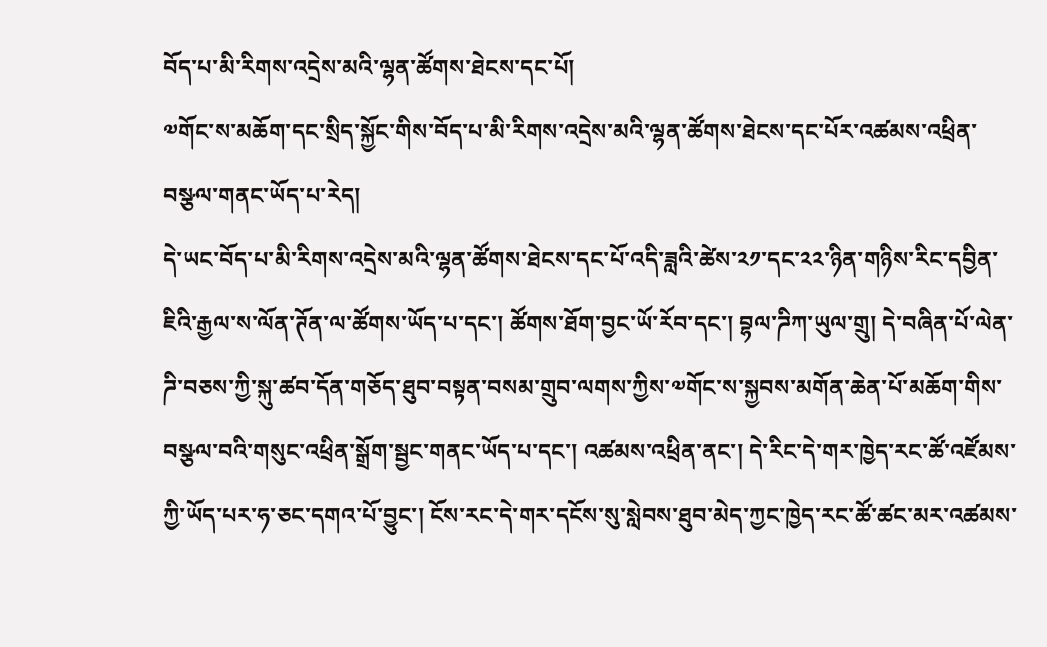བོད་པ་མི་རིགས་འདྲེས་མའི་ལྷན་ཚོགས་ཐེངས་དང་པོ།
༧གོང་ས་མཆོག་དང་སྲིད་སྐྱོང་གིས་བོད་པ་མི་རིགས་འདྲེས་མའི་ལྷན་ཚོགས་ཐེངས་དང་པོར་འཚམས་འཕྲིན་བསྩལ་གནང་ཡོད་པ་རེད།
དེ་ཡང་བོད་པ་མི་རིགས་འདྲེས་མའི་ལྷན་ཚོགས་ཐེངས་དང་པོ་འདི་ཟླའི་ཚེས་༢༡་དང་༢༢་ཉིན་གཉིས་རིང་དབྱིན་ཇིའི་རྒྱལ་ས་ལོན་ཊོན་ལ་ཚོགས་ཡོད་པ་དང་། ཚོགས་ཐོག་བྱང་ཡོ་རོབ་དང་། བྷལ་ཌིཀ་ཡུལ་གྲུ། དེ་བཞིན་པོ་ལེན་ཌི་བཅས་ཀྱི་སྐུ་ཚབ་དོན་གཅོད་ཐུབ་བསྟན་བསམ་གྲུབ་ལགས་ཀྱིས་༧གོང་ས་སྐྱབས་མགོན་ཆེན་པོ་མཆོག་གིས་བསྩལ་བའི་གསུང་འཕྲིན་སྒྲོག་སྦྱང་གནང་ཡོད་པ་དང་། འཚམས་འཕྲིན་ནང་། དེ་རིང་དེ་གར་ཁྱེད་རང་ཚོ་འཛོམས་ཀྱི་ཡོད་པར་ཧ་ཅང་དགའ་པོ་བྱུང་། ངོས་རང་དེ་གར་དངོས་སུ་སླེབས་ཐུབ་མེད་ཀྱང་ཁྱེད་རང་ཚོ་ཚང་མར་འཚམས་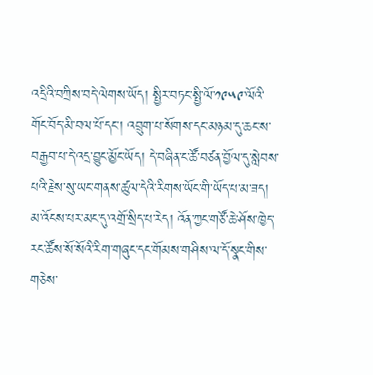འདྲིའི་བཀྲིས་བདེ་ལེགས་ཡོད། སྤྱིར་བཏང་སྤྱི་ལོ་༡༩༥༩་ལོའི་གོང་བོད་མི་བལ་པོ་དང་། འབྲུག་པ་སོགས་དང་མཉམ་དུ་ཆང་ས་བརྒྱབ་པ་དེ་འདྲ་བྱུང་མྱོང་ཡོད། དེ་བཞིན་ང་ཚོ་བཙན་བྱོལ་དུ་སླེབས་པའི་རྗེས་སུ་ཡང་གནས་ཚུལ་དེའི་རིགས་ཡོང་གི་ཡོད་པ་མ་ཟད། མ་འོངས་པར་མང་དུ་འགྲོ་སྲིད་པ་རེད། འོན་ཀྱང་གཙོ་ཆེ་ཤོས་ཁྱེད་རང་ཚོས་སོ་སོའི་རིག་གཞུང་དང་གོམས་གཤིས་ལ་དོ་སྣང་གིས་གཅེས་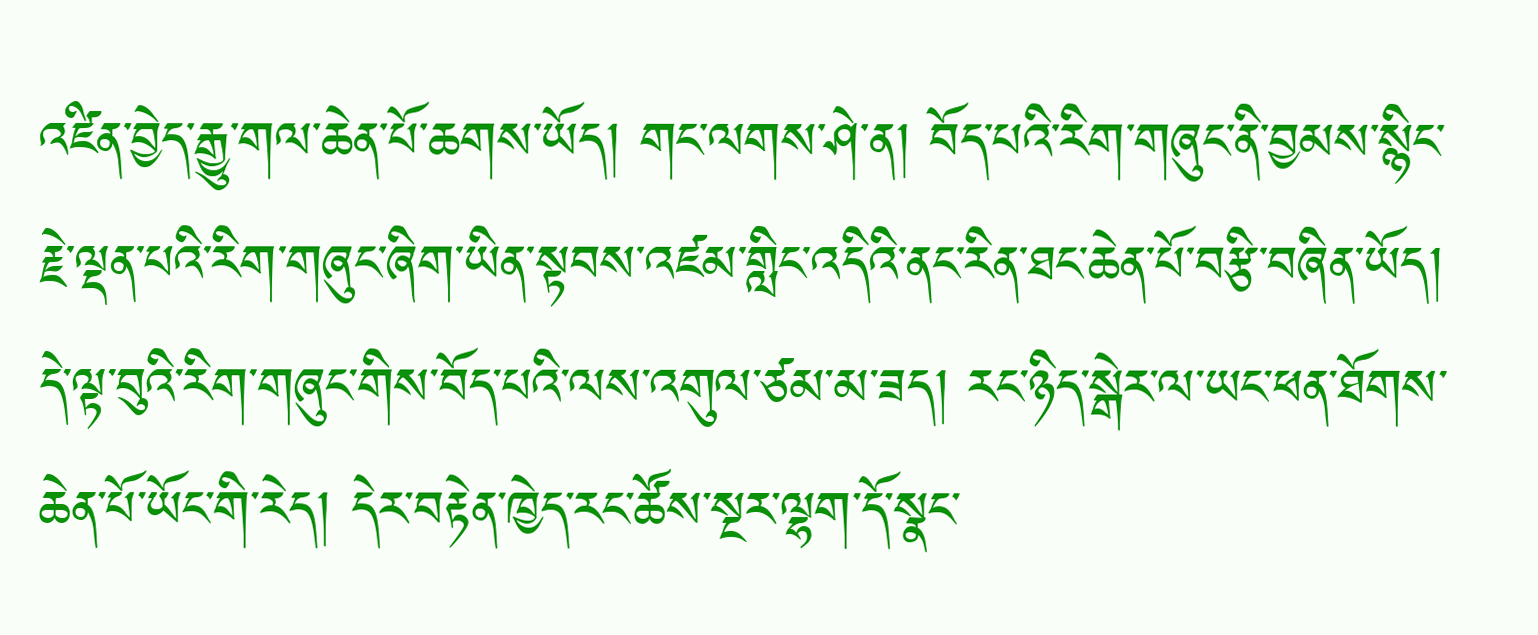འཛིན་བྱེད་རྒྱུ་གལ་ཆེན་པོ་ཆགས་ཡོད། གང་ལགས་ཤེ་ན། བོད་པའི་རིག་གཞུང་ནི་བྱམས་སྙིང་རྗེ་ལྡན་པའི་རིག་གཞུང་ཞིག་ཡིན་སྟབས་འཛམ་གླིང་འདིའི་ནང་རིན་ཐང་ཆེན་པོ་བརྩི་བཞིན་ཡོད། དེ་ལྟ་བུའི་རིག་གཞུང་གིས་བོད་པའི་ལས་འགུལ་ཙམ་མ་ཟད། རང་ཉིད་སྒེར་ལ་ཡང་ཕན་ཐོགས་ཆེན་པོ་ཡོང་གི་རེད། དེར་བརྟེན་ཁྱེད་རང་ཚོས་སྔར་ལྷག་དོ་སྣང་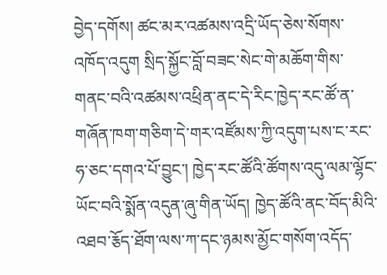བྱེད་དགོས། ཚང་མར་འཚམས་འདྲི་ཡོད་ཅེས་སོགས་འཁོད་འདུག སྲིད་སྐྱོང་བློ་བཟང་སེང་གེ་མཆོག་གིས་གནང་བའི་འཚམས་འཕྲིན་ནང་དེ་རིང་ཁྱེད་རང་ཚོ་ན་གཞོན་ཁག་གཅིག་དེ་གར་འཛོམས་ཀྱི་འདུག་པས་ང་རང་ཧ་ཅང་དགའ་པོ་བྱུང་། ཁྱེད་རང་ཚོའི་ཚོགས་འདུ་ལམ་ལྷོང་ཡོང་བའི་སྨོན་འདུན་ཞུ་གིན་ཡོད། ཁྱེད་ཚོའི་ནང་བོད་མིའི་འཐབ་རྕོད་ཐོག་ལས་ཀ་དང་ཉམས་མྱོང་གསོག་འདོད་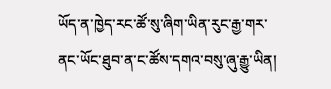ཡོད་ན་ཁྱེད་རང་ཚོ་སུ་ཞིག་ཡིན་རུང་རྒྱ་གར་ནང་ཡོང་ཐུབ་ན་ང་ཚོས་དགའ་བསུ་ཞུ་རྒྱུ་ཡིན།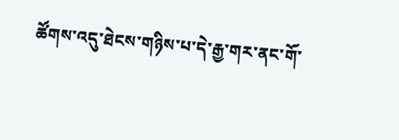ཚོགས་འདུ་ཐེངས་གཉིས་པ་དེ་རྒྱ་གར་ནང་གོ་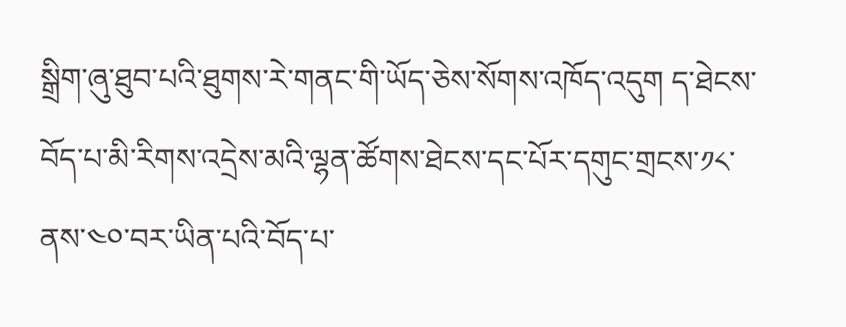སྒྲིག་ཞུ་ཐུབ་པའི་ཐུགས་རེ་གནང་གི་ཡོད་ཅེས་སོགས་འཁོད་འདུག ད་ཐེངས་བོད་པ་མི་རིགས་འདྲེས་མའི་ལྷན་ཚོགས་ཐེངས་དང་པོར་དགུང་གྲངས་༡༨་ནས་༤༠་བར་ཡིན་པའི་བོད་པ་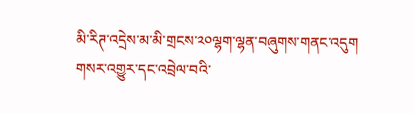མི་རིཊ་འདྲེས་མ་མི་གྲངས་༢༠ལྷག་ལྷན་བཞུགས་གནང་འདུག
གསར་འགྱུར་དང་འབྲེལ་བའི་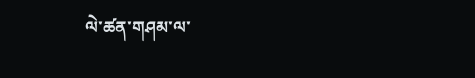ལེ་ཚན་གཤམ་ལ་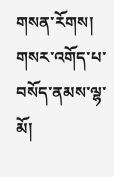གསན་རོགས།
གསར་འགོད་པ་བསོད་ནམས་ལྷ་མོ།